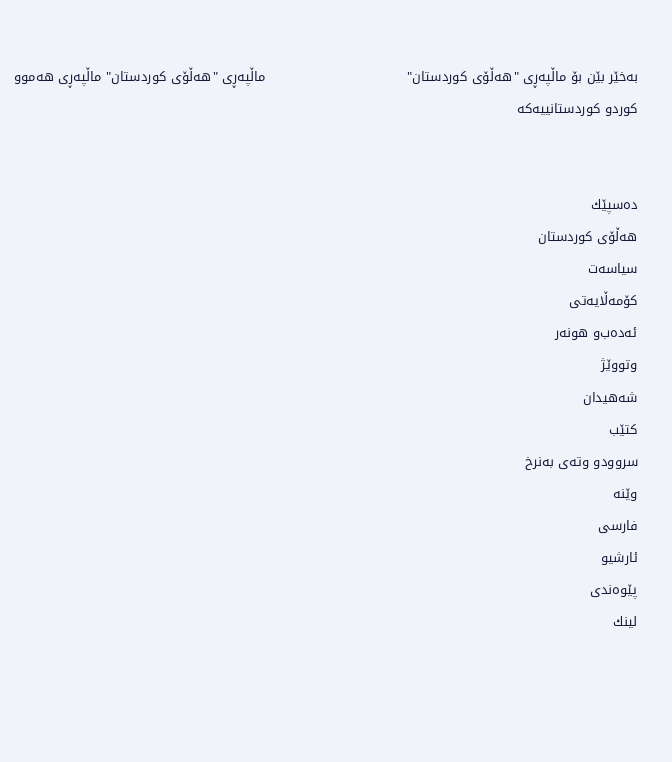بەخێر بێن بۆ ماڵپەڕی‌ "هەڵۆی‌ كوردستان"                                ماڵپەڕی‌ "هەڵۆی‌ كوردستان" ماڵپەڕی‌ هەموو كورد‌و كوردستانییەكە


ده‌سپێك
هه‌ڵۆی‌ كوردستان
سیاسه‌ت
كۆمه‌ڵایه‌تی‌
ئه‌ده‌ب‌و هونه‌ر
وتووێژ
شه‌هیدان
كتێب
سروود‌و وته‌ی‌ به‌نرخ
وێنه
فارسی
ئارشیو
پێوه‌ندی‌
لینك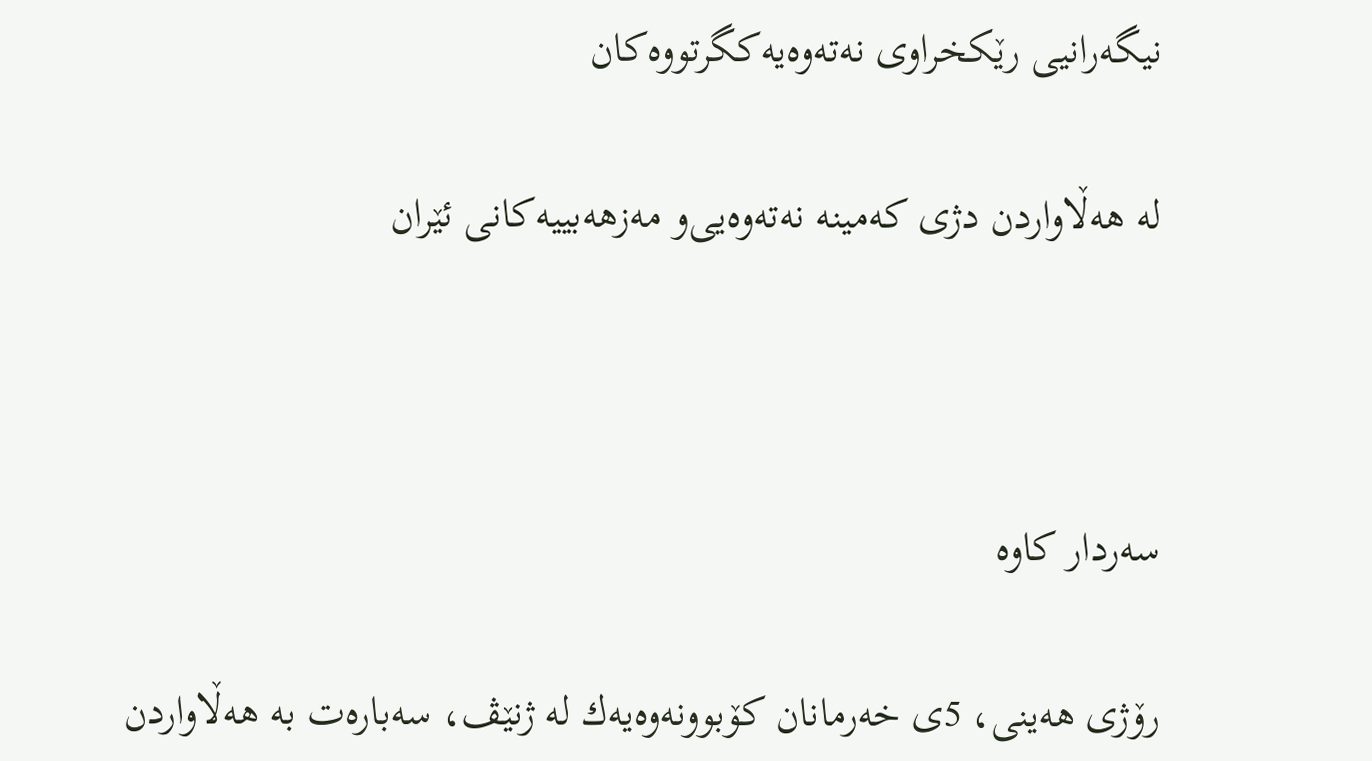نیگه‌رانیی‌ رێكخراوی‌ نه‌ته‌وه‌یه‌كگرتووه‌كان

له‌ هه‌ڵاواردن دژی‌ كه‌مینه‌ نه‌ته‌وه‌یی‌‌و مه‌زهه‌بییه‌كانی‌ ئێران



سه‌ردار كاوه‌

رۆژی‌ هه‌ینی‌، 5ی‌ خه‌رمانان كۆبوونه‌وه‌یه‌ك له‌ ژنێڤ، سه‌باره‌ت به‌ هه‌ڵاواردن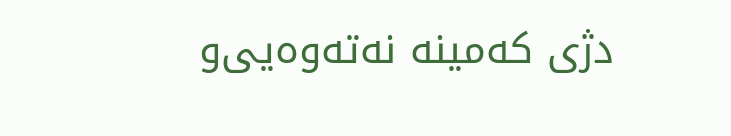دژی‌ كه‌مینه‌ نه‌ته‌وه‌یی‌‌و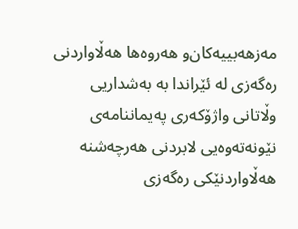مه‌زهه‌بییه‌كان‌و هه‌روه‌ها هه‌ڵاواردنی‌ ره‌گه‌زی‌ له‌ ئێراندا به‌ به‌شداریی‌ وڵاتانی‌ واژۆكه‌ری‌ په‌یماننامه‌ی‌ نێونه‌ته‌وه‌یی‌ لابردنی‌ هه‌رچه‌شنه‌ هه‌ڵاواردنێكی‌ ره‌گه‌زی‌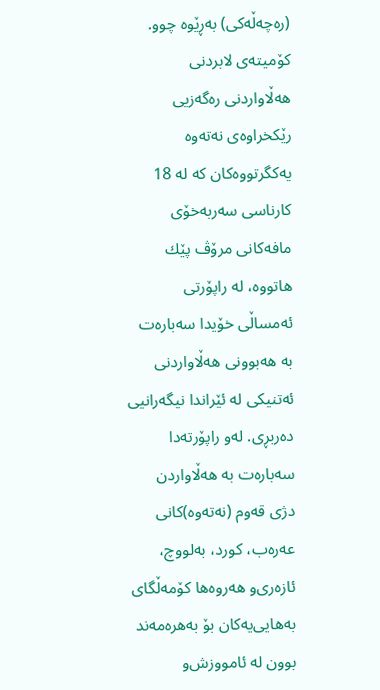(ره‌چه‌ڵه‌كی‌) به‌ڕێوه‌ چوو. كۆمیته‌ی‌ لابردنی‌ هه‌ڵاواردنی‌ ره‌گه‌زیی‌ رێكخراوه‌ی‌ نه‌ته‌وه‌ یه‌كگرتووه‌كان كه‌ له‌ 18 كارناسی‌ سه‌ربه‌خۆی‌ مافه‌كانی‌ مرۆڤ پێك هاتووه‌، له‌ راپۆرتی‌ ئه‌مساڵی‌ خۆیدا سه‌باره‌ت به‌ هه‌بوونی‌ هه‌ڵاواردنی‌ ئه‌تنیكی‌ له‌ ئێراندا نیگه‌رانیی‌ ده‌ربڕی‌. له‌و راپۆرته‌دا سه‌باره‌ت به‌ هه‌ڵاواردن دژی‌ قه‌وم (نه‌ته‌وه‌)كانی‌ عه‌ره‌ب، كورد، به‌لووچ، ئازه‌ری‌‌و هه‌روه‌ها كۆمه‌ڵگای‌ به‌هایی‌یه‌كان بۆ به‌هره‌مه‌ند بوون له‌ ئامووزش‌و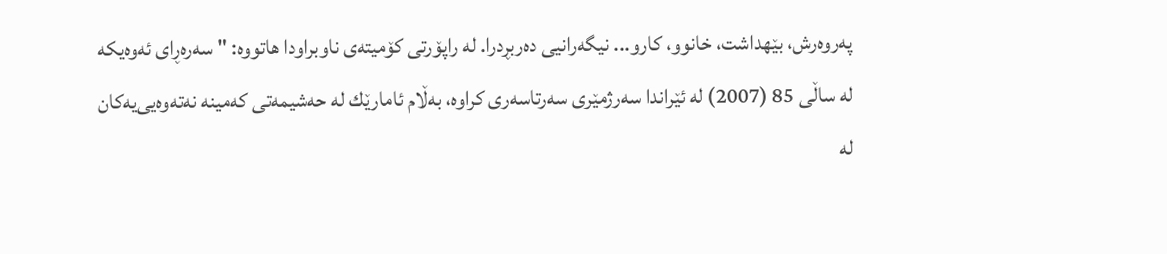په‌روه‌رش، بێهداشت، خانوو، كار‌و... نیگه‌رانیی‌ ده‌ربڕدرا. له‌ راپۆرتی‌ كۆمیته‌ی‌ ناوبراودا هاتووه‌: "سه‌ره‌ڕای‌ ئه‌وه‌یكه‌ له‌ ساڵی‌ 85 (2007) له‌ ئێراندا سه‌رژمێری‌ سه‌رتاسه‌ری‌ كراوه‌، به‌ڵام ئامارێك له‌ حه‌شیمه‌تی‌ كه‌مینه‌ نه‌ته‌وه‌یی‌یه‌كان له‌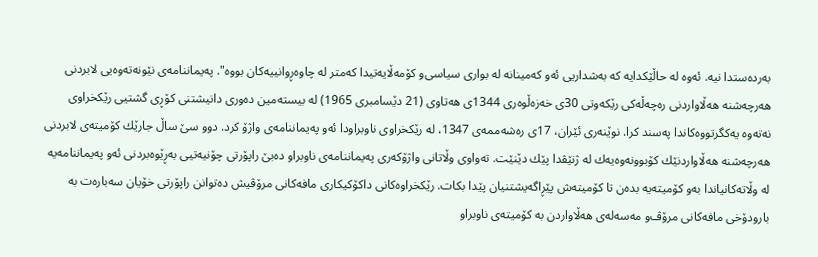به‌رده‌ستدا نیه‌. ئه‌وه‌ له‌ حاڵێكدایه‌ كه‌ به‌شداریی‌ ئه‌و كه‌مینانه‌ له‌ بواری‌ سیاسی‌‌و كۆمه‌ڵایه‌تیدا كه‌متر له‌ چاوه‌ڕوانییه‌كان بووه‌". په‌یماننامه‌ی‌ نێونه‌ته‌وه‌یی‌ لابردنی‌ هه‌رچه‌شنه‌ هه‌ڵاواردنی‌ ره‌چه‌ڵه‌كی‌ رێكه‌وتی‌ 30ی‌ خه‌زه‌ڵوه‌ری‌ 1344ی‌ هه‌تاوی‌ (21 دێسامبری‌ 1965) له‌ بیسته‌مین ده‌وری‌ دانیشتنی‌ كۆڕی‌ گشتیی‌ رێكخراوی‌ نه‌ته‌وه‌ یه‌كگرتووه‌كاندا په‌سند كرا. نوێنه‌ری‌ ئێران، 17ی‌ ره‌شه‌ممه‌ی‌ 1347، له‌ رێكخراوی‌ ناوبراودا ئه‌و په‌یماننامه‌ی‌ واژۆ كرد. دوو سێ‌ ساڵ‌ جارێك كۆمیته‌ی‌ لابردنی‌ هه‌رچه‌شنه‌ هه‌ڵاواردنێك كۆبوونه‌وه‌یه‌ك له‌ ژنێڤدا پێك دێنێت. ته‌واوی‌ وڵاتانی‌ واژۆكه‌ری‌ په‌یماننامه‌ی‌ ناوبراو ده‌بێ‌ راپۆرتی‌ چۆنیه‌تیی‌ به‌ڕێوه‌بردنی‌ ئه‌و په‌یماننامه‌یه‌ له‌ وڵاته‌كانیاندا به‌و كۆمیته‌یه‌ بده‌ن تا كۆمیته‌ش پێڕاگه‌یشتنیان پێدا بكات. رێكخراوه‌كانی‌ داكۆكیكاری‌ مافه‌كانی‌ مرۆڤیش ده‌توانن راپۆرتی‌ خۆیان سه‌باره‌ت به‌ بارودۆخی‌ مافه‌كانی‌ مرۆڤ‌و مه‌سه‌له‌ی‌ هه‌ڵاواردن به‌ كۆمیته‌ی‌ ناوبراو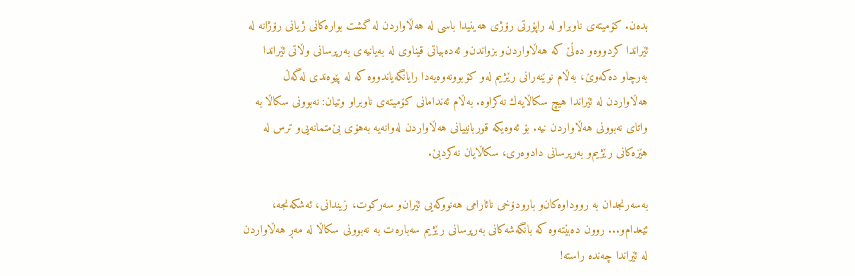بده‌ن. كۆمیته‌ی‌ ناوبراو له‌ راپۆرتی‌ رۆژی‌ هه‌ینیدا باسی‌ له‌ هه‌ڵاواردن له‌ گشت بواره‌كانی‌ ژیانی‌ رۆژانه‌ له‌ ئێراندا كردووه‌‌و ده‌ڵێ‌ كه‌ هه‌ڵاواردن‌و بزواندن‌و ئه‌ده‌بیاتی‌ قیناوی‌ له‌ به‌یانیه‌ی‌ به‌رپرسانی‌ وڵاتی‌ ئێراندا به‌رچاو ده‌كه‌وێ‌، به‌ڵام نوێنه‌رانی‌ رێژیم له‌و كۆبوونه‌وه‌یه‌دا رایانگه‌یاندووه‌ كه‌ له‌ پێوه‌ندی‌ له‌گه‌ڵ‌ هه‌ڵاواردن له‌ ئێراندا هیچ سكاڵایه‌ك نه‌كراوه‌. به‌ڵام ئه‌ندامانی‌ كۆمیته‌ی‌ ناوبراو وتیان: نه‌بوونی‌ سكاڵا به‌ واتای‌ نه‌بوونی‌ هه‌ڵاواردن نیه‌. بۆ ئه‌وه‌یكه‌ قوربانییانی‌ هه‌ڵاواردن له‌وانه‌یه‌ به‌هۆی‌ بێ‌متمانه‌یی‌‌و ترس له‌ هێزه‌كانی‌ رێژیم‌و به‌رپرسانی‌ دادوه‌ری‌، سكاڵایان نه‌كردبێ‌.

به‌سه‌رنجدان به‌ رووداوه‌كان‌و بارودۆخی‌ نائارامی‌ هه‌نووكه‌یی‌ ئێران‌و سه‌ركوت، زیندانی‌، ئه‌شكه‌نجه‌، ئێعدام‌و... روون ده‌بێته‌وه‌ كه‌ بانگه‌شه‌كانی‌ به‌رپرسانی‌ رێژیم سه‌باره‌ت به‌ نه‌بوونی‌ سكاڵا له‌ مه‌ڕ هه‌ڵاواردن له‌ ئێراندا چه‌نده‌ راسته‌!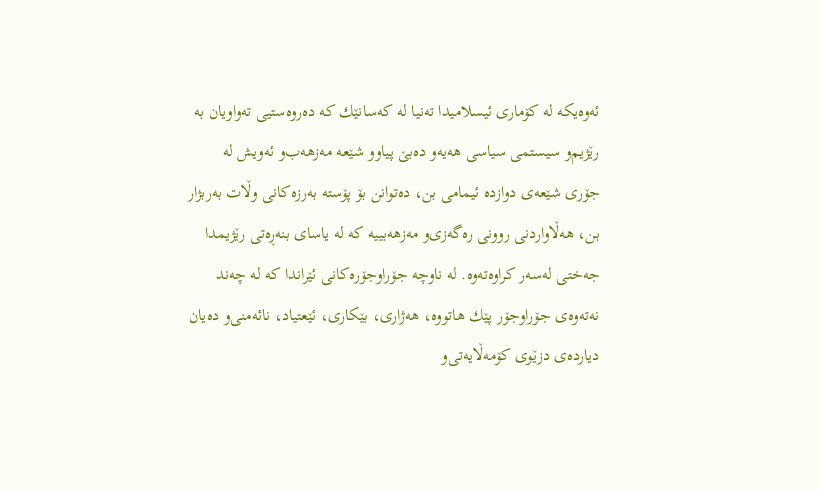ئه‌وه‌یكه‌ له‌ كۆماری‌ ئیسلامیدا ته‌نیا له‌ كه‌سانێك كه‌ ده‌روه‌ستیی‌ ته‌واویان به‌ رێژیم‌و سیستمی‌ سیاسی‌ هه‌یه‌‌و ده‌بێ‌ پیاو‌و شێعه‌ مه‌زهه‌ب‌و ئه‌ویش له‌ جۆری‌ شێعه‌ی‌ دوازده‌ ئیمامی‌ بن، ده‌توانن بۆ پۆسته‌ به‌رزه‌كانی‌ وڵات به‌ربژار بن، هه‌ڵاواردنی‌ روونی‌ ره‌گه‌زی‌‌و مه‌زهه‌بییه‌ كه‌ له‌ یاسای‌ بنه‌ڕه‌تی‌ رێژیمدا جه‌ختی‌ له‌سه‌ر كراوه‌ته‌وه‌. له‌ ناوچه‌ جۆراوجۆره‌كانی‌ ئێراندا كه‌ له‌ چه‌ند نه‌ته‌وه‌ی‌ جۆراوجۆر پێك هاتووه‌، هه‌ژاری‌، بێكاری‌، ئێعتیاد، نائه‌منی‌‌و ده‌یان دیارده‌ی‌ دزێوی‌ كۆمه‌ڵایه‌تی‌‌و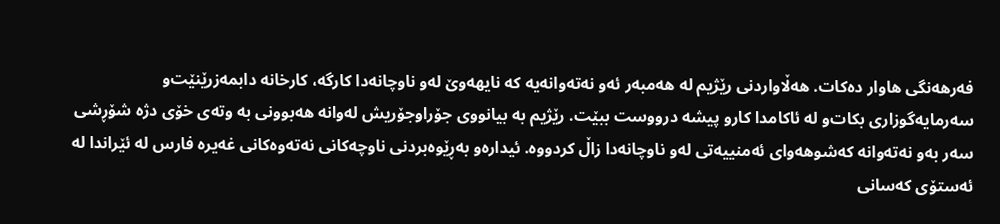فه‌رهه‌نگی‌ هاوار ده‌كات. هه‌ڵاواردنی‌ رێژیم له‌ هه‌مبه‌ر ئه‌و نه‌ته‌وانه‌یه‌ كه‌ نایهه‌وێ‌ له‌و ناوچانه‌دا كارگه‌، كارخانه‌ دابمه‌زرێنێت‌و سه‌رمایه‌گوزاری‌ بكات‌و له‌ ئاكامدا كار‌و پیشه‌ درووست ببێت. رێژیم به‌ بیانووی‌ جۆراوجۆریش له‌وانه‌ هه‌بوونی‌ به‌ وته‌ی‌ خۆی‌ دژه‌ شۆڕشی‌ سه‌ر به‌و نه‌ته‌وانه‌ كه‌شوهه‌وای‌ ئه‌منییه‌تی‌ له‌و ناوچانه‌دا زاڵ‌ كردووه‌. ئیداره‌‌و به‌ڕێوه‌بردنی‌ ناوچه‌كانی‌ نه‌ته‌وه‌كانی‌ غه‌یره‌ فارس له‌ ئێراندا له‌ ئه‌ستۆی‌ كه‌سانی‌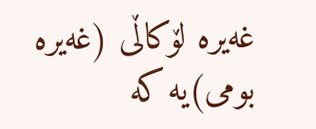غه‌یره‌ لۆكاڵی‌ (غه‌یره‌ بومی‌)یه‌ كه‌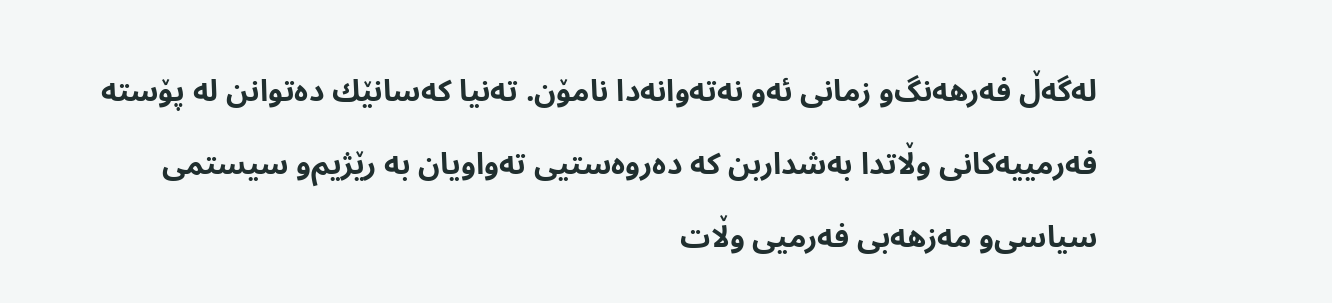له‌گه‌ڵ‌ فه‌رهه‌نگ‌و زمانی‌ ئه‌و نه‌ته‌وانه‌دا نامۆن. ته‌نیا كه‌سانێك ده‌توانن له‌ پۆسته‌ فه‌رمییه‌كانی‌ وڵاتدا به‌شداربن كه‌ ده‌روه‌ستیی‌ ته‌واویان به‌ رێژیم‌و سیستمی‌ سیاسی‌‌و مه‌زهه‌بی‌ فه‌رمیی‌ وڵات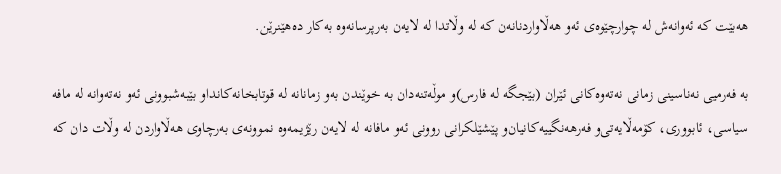هه‌بێت كه‌ ئه‌وانه‌ش له‌ چوارچێوه‌ی‌ ئه‌و هه‌ڵاواردنانه‌ن كه‌ له‌ وڵاتدا له‌ لایه‌ن به‌رپرسانه‌وه‌ به‌كار ده‌هێنرێن.

به‌ فه‌رمیی‌ نه‌ناسینی‌ زمانی‌ نه‌ته‌وه‌كانی‌ ئێران (بێجگه‌ له‌ فارس)و موڵه‌تنه‌دان به‌ خوێندن به‌و زمانانه‌ له‌ قوتابخانه‌كاندا‌و بێبه‌شبوونی‌ ئه‌و نه‌ته‌وانه‌ له‌ مافه‌ سیاسی‌، ئابووری‌، كۆمه‌ڵایه‌تی‌‌و فه‌رهه‌نگییه‌كانیان‌و پێشێلكرانی‌ روونی‌ ئه‌و مافانه‌ له‌ لایه‌ن رێژیمه‌وه‌ نموونه‌ی‌ به‌رچاوی‌ هه‌ڵاواردن له‌ وڵات دان كه‌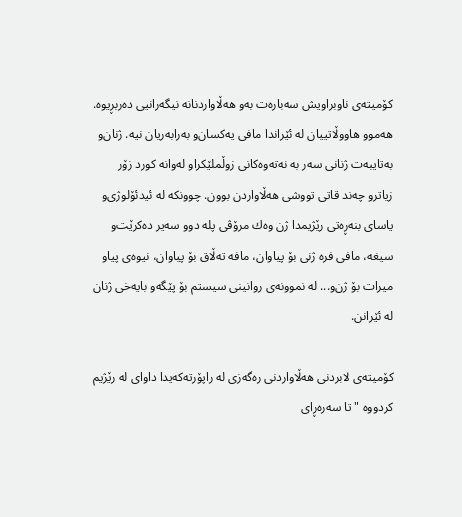كۆمیته‌ی‌ ناوبراویش سه‌باره‌ت به‌و هه‌ڵاواردنانه‌ نیگه‌رانیی‌ ده‌ربڕیوه‌. هه‌موو هاووڵاتییان له‌ ئێراندا مافی‌ یه‌كسان‌و به‌رابه‌ریان نیه‌. ژنان‌و به‌تایبه‌ت ژنانی‌ سه‌ر به‌ نه‌ته‌وه‌كانی‌ زوڵملێكراو له‌وانه‌ كورد زۆر زیاتر‌و چه‌ند قاتی‌ تووشی‌ هه‌ڵاواردن بوون. چوونكه‌ له‌ ئیدئۆلوژی‌‌و یاسای‌ بنه‌ڕه‌تی‌ رێژیمدا ژن وه‌ك مرۆڤی‌ پله‌ دوو سه‌یر ده‌كرێت‌و سیغه‌، مافی‌ فره‌ ژنی‌ بۆ پیاوان، مافه‌ ته‌ڵاق بۆ پیاوان، نیوه‌ی‌ پیاو میرات بۆ ژن‌و... له‌ نموونه‌ی‌ روانینی‌ سیستم بۆ پێگه‌‌و بایه‌خی‌ ژنان له‌ ئێرانن.

كۆمیته‌ی‌ لابردنی‌ هه‌ڵاواردنی‌ ره‌گه‌زی‌ له‌ راپۆرته‌كه‌یدا داوای‌ له‌ رێژیم كردووه‌ " تا سه‌ره‌ڕای‌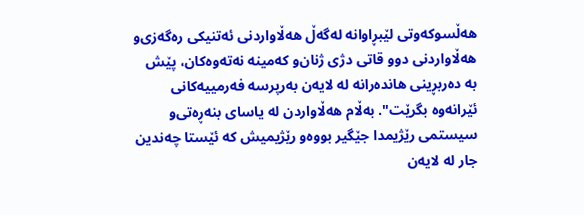هه‌ڵسوكه‌وتی‌ لێبڕاوانه‌ له‌گه‌ڵ‌ هه‌ڵاواردنی‌ ئه‌تنیكی‌ ره‌گه‌زی‌‌و هه‌ڵاواردنی‌ دوو قاتی‌ دژی‌ ژنان‌و كه‌مینه‌ نه‌ته‌وه‌كان، پێش به‌ ده‌ربڕینی‌ هانده‌رانه‌ له‌ لایه‌ن به‌رپرسه‌ فه‌رمییه‌كانی‌ ئێرانه‌وه‌ بگرێت". به‌ڵام هه‌ڵاواردن له‌ یاسای‌ بنه‌ڕه‌تی‌‌و سیستمی‌ رێژیمدا جێگیر بووه‌‌و رێژیمیش كه‌ ئێستا چه‌ندین جار له‌ لایه‌ن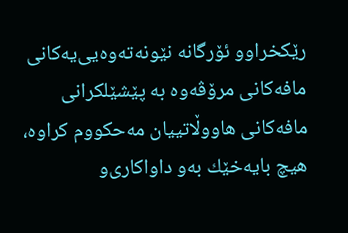رێكخراو‌و ئۆرگانه‌ نێونه‌ته‌وه‌یی‌یه‌كانی‌ مافه‌كانی‌ مرۆڤه‌وه‌ به‌ پێشێلكرانی‌ مافه‌كانی‌ هاووڵاتییان مه‌حكووم كراوه‌، هیچ بایه‌خێك به‌و داواكاری‌‌و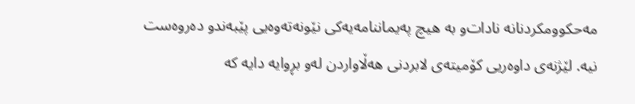مه‌حكوومكردنانه‌ نادات‌و به‌ هیچ په‌یماننامه‌یه‌كی‌ نێونه‌ته‌وه‌یی‌ پێبه‌ند‌و ده‌روه‌ست نیه‌. لێژنه‌ی‌ داوه‌ریی‌ كۆمیته‌ی‌ لابردنی‌ هه‌ڵاواردن له‌و بڕوایه‌ دایه‌ كه‌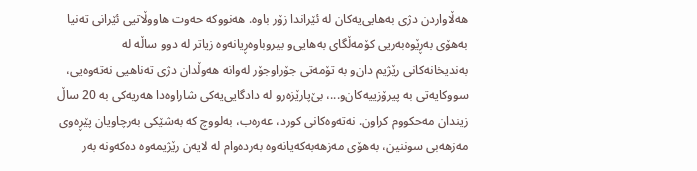هه‌ڵاواردن دژی‌ به‌هایی‌یه‌كان له‌ ئێراندا زۆر باوه‌. هه‌نووكه‌ حه‌وت هاووڵاتیی‌ ئێرانی‌ ته‌نیا به‌هۆی‌ به‌ڕێوه‌به‌ریی‌ كۆمه‌ڵگای‌ به‌هایی‌‌و بیروباوه‌ڕیانه‌وه‌ زیاتر له‌ دوو ساڵه‌ له‌ به‌ندیخانه‌كانی‌ رێژیم دان‌و به‌ تۆمه‌تی‌ جۆراوجۆر له‌وانه‌ هه‌وڵدان دژی‌ ته‌ناهیی‌ نه‌ته‌وه‌یی‌، سووكایه‌تی‌ به‌ پیرۆزییه‌كان‌و...، بێ‌پارێزه‌ر‌و له‌ دادگایی‌یه‌كی‌ شاراوه‌دا هه‌ریه‌كی‌ به‌ 20 ساڵ‌ زیندان مه‌حكووم كراون. نه‌ته‌وه‌كانی‌ كورد، عه‌ره‌ب، به‌لووچ كه‌ به‌شێكی‌ به‌رچاویان پێڕه‌وی‌ مه‌زهه‌بی‌ سوننین، به‌هۆی‌ مه‌زهه‌به‌كه‌یانه‌وه‌ به‌رده‌وام له‌ لایه‌ن رێژیمه‌وه‌ ده‌كه‌ونه‌ به‌ر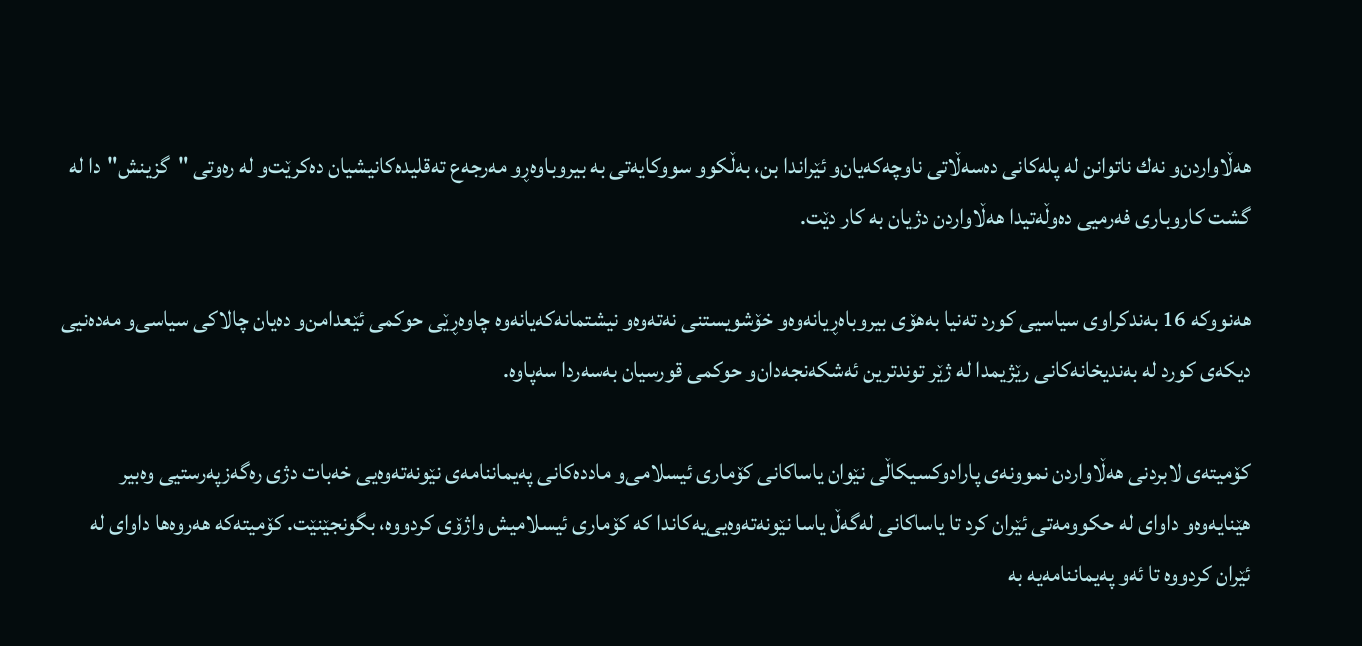هه‌ڵاواردن‌و نه‌ك ناتوانن له‌ پله‌كانی‌ ده‌سه‌ڵاتی‌ ناوچه‌كه‌یان‌و ئێراندا بن، به‌ڵكوو سووكایه‌تی‌ به‌ بیروباوه‌ڕ‌و مه‌رجه‌ع ته‌قلیده‌كانیشیان ده‌كرێت‌و له‌ ره‌وتی‌ "گزینش"دا له‌ گشت كاروباری‌ فه‌رمیی‌ ده‌وڵه‌تیدا هه‌ڵاواردن دژیان به‌ كار دێت.

هه‌نووكه‌ 16 به‌ندكراوی‌ سیاسیی‌ كورد ته‌نیا به‌هۆی‌ بیروباه‌ڕیانه‌وه‌‌و خۆشویستنی‌ نه‌ته‌وه‌‌و نیشتمانه‌كه‌یانه‌وه‌ چاوه‌ڕێی‌ حوكمی‌ ئێعدامن‌و ده‌یان چالاكی‌ سیاسی‌‌و مه‌ده‌نیی‌ دیكه‌ی‌ كورد له‌ به‌ندیخانه‌كانی‌ رێژیمدا له‌ ژێر توندترین ئه‌شكه‌نجه‌دان‌و حوكمی‌ قورسیان به‌سه‌ردا سه‌پاوه‌.

كۆمیته‌ی‌ لابردنی‌ هه‌ڵاواردن نموونه‌ی‌ پارادوكسیكاڵی‌ نێوان یاساكانی‌ كۆماری‌ ئیسلامی‌‌و مادده‌كانی‌ په‌یماننامه‌ی‌ نێونه‌ته‌وه‌یی‌ خه‌بات دژی‌ ره‌گه‌زپه‌رستیی‌ وه‌بیر هێنایه‌وه‌‌و داوای‌ له‌ حكوومه‌تی‌ ئێران كرد تا یاساكانی‌ له‌گه‌ڵ‌ یاسا نێونه‌ته‌وه‌یی‌یه‌كاندا كه‌ كۆماری‌ ئیسلامیش واژۆی‌ كردووه‌، بگونجێنێت. كۆمیته‌كه‌ هه‌روه‌ها داوای‌ له‌ ئێران كردووه‌ تا ئه‌و په‌یماننامه‌یه‌ به‌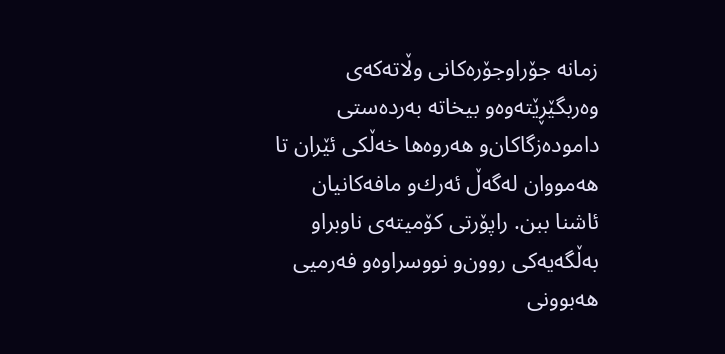زمانه‌ جۆراوجۆره‌كانی‌ وڵاته‌كه‌ی‌ وه‌ربگێڕێته‌وه‌‌و بیخاته‌ به‌رده‌ستی‌ داموده‌زگاكان‌و هه‌روه‌ها خه‌ڵكی‌ ئێران تا هه‌مووان له‌گه‌ڵ‌ ئه‌رك‌و مافه‌كانیان ئاشنا ببن. راپۆرتی‌ كۆمیته‌ی‌ ناوبراو به‌ڵگه‌یه‌كی‌ روون‌و نووسراوه‌‌و فه‌رمیی‌ هه‌بوونی‌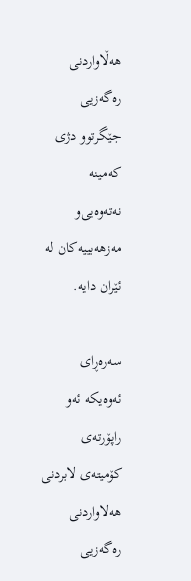هه‌ڵاواردنی‌ ره‌گه‌زیی‌ جێگرتوو دژی‌ كه‌مینه‌ نه‌ته‌وه‌یی‌‌و مه‌زهه‌بییه‌كان له‌ ئێران دایه‌.

سه‌ره‌ڕای‌ ئه‌وه‌یكه‌ ئه‌و راپۆرته‌ی‌ كۆمیته‌ی‌ لابردنی‌ هه‌لاواردنی‌ ره‌گه‌زیی‌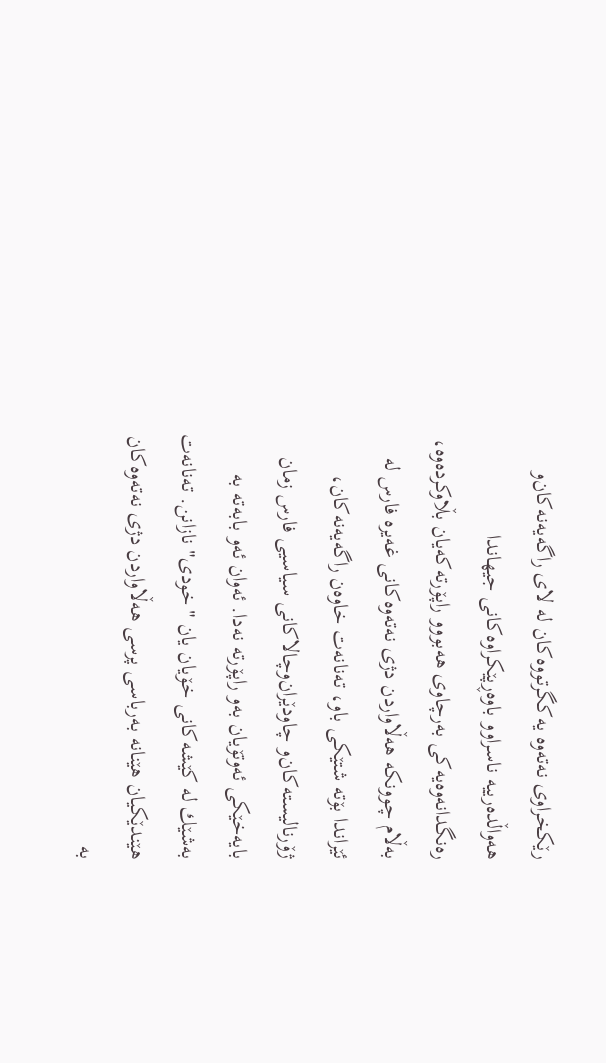رێكخراوی‌ نه‌ته‌وه‌ یه‌كگرتووه‌كان له‌ لای‌ راگه‌یه‌نه‌كان‌و هه‌واڵده‌رییه‌ ناسراو‌و باوه‌ڕپێكراوه‌كانی‌ جیهاندا ره‌نگدانه‌وه‌یه‌كی‌ به‌رچاوی‌ هه‌بوو‌و راپۆرته‌كه‌یان بڵاوكرده‌وه‌، به‌ڵام چوونكه‌ هه‌ڵاواردن دژی‌ نه‌ته‌وه‌كانی‌ غه‌یره‌ فارس له‌ ئێراندا بۆته‌ شتێكی‌ باو، ته‌نانه‌ت خاوه‌ن راگه‌یه‌نه‌كان، ژۆرنالیسته‌كان‌و چاودێران‌وچالاكانی‌ سیاسیی‌ فارس زمان بایه‌خێكی‌ ئه‌وتۆیان به‌و راپۆرته‌ نه‌دا. ئه‌وان ئه‌و بابه‌ته‌ به‌ به‌شێك له‌ كێشه‌كانی‌ خۆیان یان "خودی‌" نازانن. ته‌نانه‌ت هێندێكیان هێنانه‌ به‌رباسی‌ پرسی‌ هه‌ڵاواردن دژی‌ نه‌ته‌وه‌كان به‌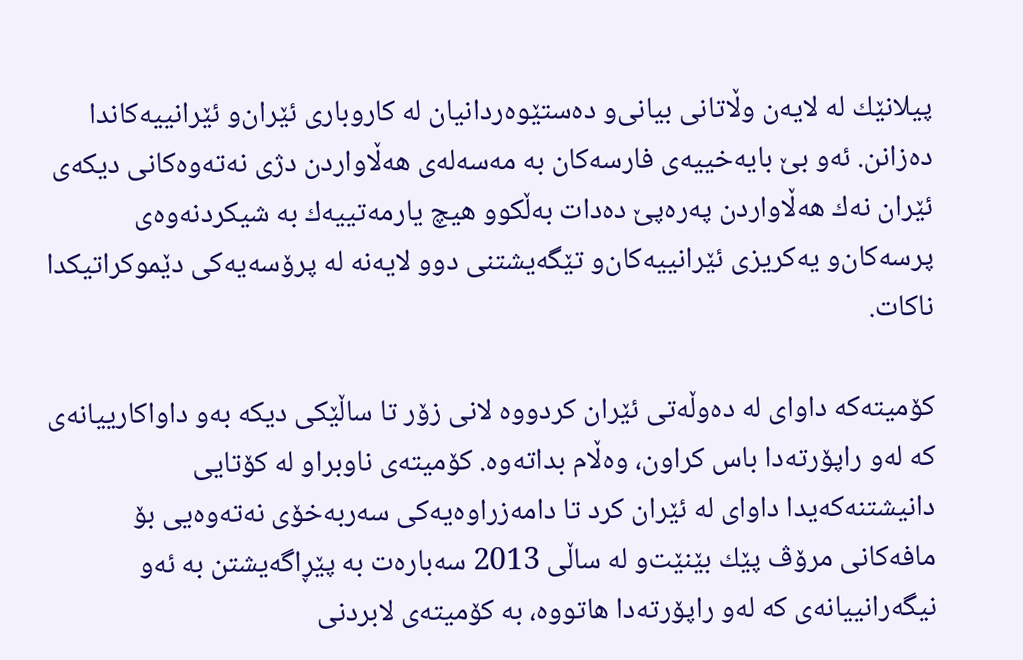پیلانێك له‌ لایه‌ن وڵاتانی‌ بیانی‌‌و ده‌ستێوه‌ردانیان له‌ كاروباری‌ ئێران‌و ئێرانییه‌كاندا ده‌زانن. ئه‌و بێ‌ بایه‌خییه‌ی‌ فارسه‌كان به‌ مه‌سه‌له‌ی‌ هه‌ڵاواردن دژی‌ نه‌ته‌وه‌كانی‌ دیكه‌ی‌ ئێران نه‌ك هه‌ڵاواردن په‌ره‌پێ‌ ده‌دات به‌ڵكوو هیچ یارمه‌تییه‌ك به‌ شیكردنه‌وه‌ی‌ پرسه‌كان‌و یه‌كریزی‌ ئێرانییه‌كان‌و تێگه‌یشتنی‌ دوو لایه‌نه‌ له‌ پرۆسه‌یه‌كی‌ دێموكراتیكدا ناكات.

كۆمیته‌كه‌ داوای‌ له‌ ده‌وڵه‌تی‌ ئێران كردووه‌ لانی‌ زۆر تا ساڵێكی‌ دیكه‌ به‌و داواكارییانه‌ی‌ كه‌ له‌و راپۆرته‌دا باس كراون، وه‌ڵام بداته‌وه‌. كۆمیته‌ی‌ ناوبراو له‌ كۆتایی‌ دانیشتنه‌كه‌یدا داوای‌ له‌ ئێران كرد تا دامه‌زراوه‌یه‌كی‌ سه‌ربه‌خۆی‌ نه‌ته‌وه‌یی‌ بۆ مافه‌كانی‌ مرۆڤ پێك بێنێت‌و له‌ ساڵی‌ 2013 سه‌باره‌ت به‌ پێڕاگه‌یشتن به‌ ئه‌و نیگه‌رانییانه‌ی‌ كه‌ له‌و راپۆرته‌دا هاتووه‌، به‌ كۆمیته‌ی‌ لابردنی‌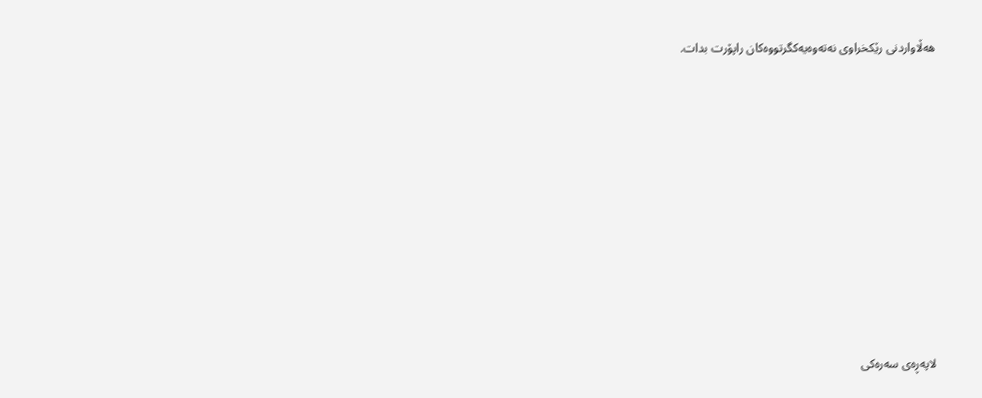هه‌ڵاواردنی‌ رێكخراوی‌ نه‌ته‌وه‌یه‌كگرتووه‌كان راپۆرت بدات.









لاپه‌ڕه‌ی‌ سه‌ره‌كی‌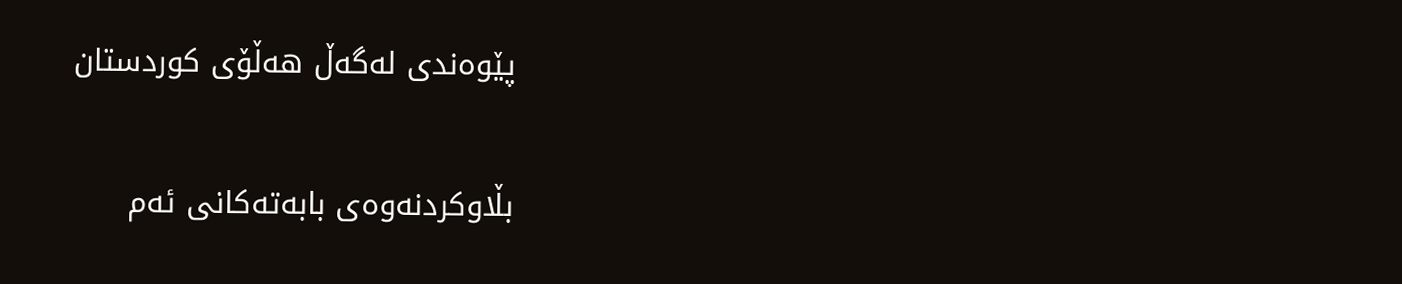پێوه‌ندی‌ له‌گه‌ڵ‌ هه‌ڵۆی‌ كوردستان

بڵاوکردنه‌وه‌ی بابه‌ته‌کانی ئه‌م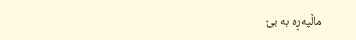ماڵپه‌ڕه به‌ بێ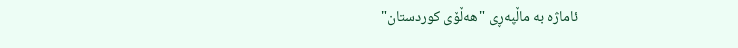ئاماژه به ماڵپه‌ڕی‌ "هه‌ڵۆی‌ كوردستان"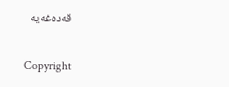قه‌ده‌غه‌یه

Copyright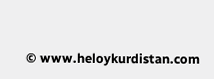© www.heloykurdistan.com